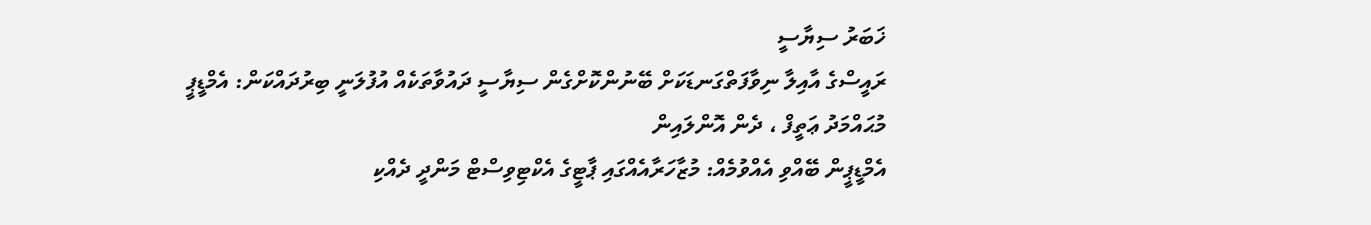ޚަބަރު ސިޔާސީ
ރައީސްގެ އާއިލާ ނިވާފަތްގަނޑަކަށް ބޭނުންކޮށްގެން ސިޔާސީ ދައުވާތަކެއް އުފުލަނީ ބިރުދައްކަން: އެމްޑީޕީ
މުޙައްމަދު ޢަތީފް ، ދެން އޮންލައިން
އެމްޑީޕީން ބޭއްވި އެއްވުމެއް: މުޒާހަރާއެއްގައި ޕާޓީގެ އެކްޓިވިސްޓް މަންދީ ދެއްކި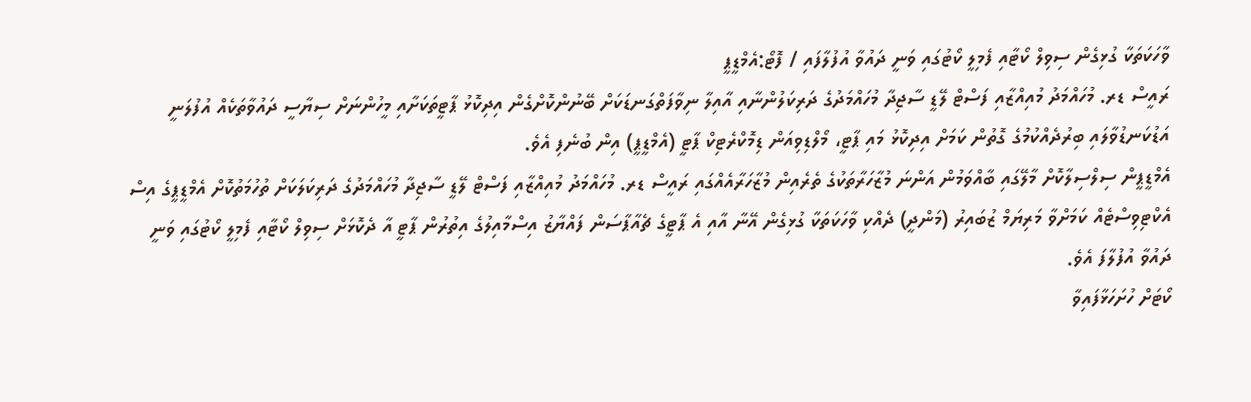ވާހަކަތަކާ ގުޅިގެން ސިވިލް ކޯޓާއި ފެމިލީ ކޯޓުގައި ވަނީ ދައުވާ އުފުލާފައި / ފޮޓޯ:އެމްޑީޕީ
ރައީސް ޑރ. މުހައްމަދު މުއިއްޒާއި ފަސްޓް ލޭޑީ ސާޖިދާ މުހައްމަދުގެ ދަރިކަލުންނާއި އާއިލާ ނިވާފަތްގަނޑަކަށް ބޭނުންކޮށްގެން އިދިކޮޅު ޕާޓީތަކަށާއި މީހުންނަށް ސިޔާސީ ދައުވާތަކެއް އުފުލަނީ އަޑުކަނޑުވާލައި ބިރުދެއްކުމުގެ ގޮތުން ކަމަށް އިދިކޮޅު މައި ޕާޓީ، މޯލްޑިވިއަން ޑިމޮކްރެޓިކް ޕާޓީ (އެމްޑީޕީ) އިން ބުނެފި އެވެ.
އެމްޑީޕީން ސިލްސިލާކޮށް މާލޭގައި ބާއްވަމުން އަންނަ މުޒާހަރާތަކުގެ ތެރެއިން މުޒާހަރާއެއްގައި ރައީސް ޑރ. މުހައްމަދު މުއިއްޒާއި ފަސްޓް ލޭޑީ ސާޖިދާ މުހައްމަދުގެ ދަރިކަލަކަށް ތުހުމަތުކޮށް އެމްޑީޕީގެ އިސް އެކްޓިވިސްޓެއް ކަމަށްވާ މަރިޔަމް ޒުބައިރު (މަންދީ) ދެއްކި ވާހަކަތަކާ ގުޅިގެން އޭނާ އާއި އެ ޕާޓީގެ ޗެއާޕާސަން ފައްޔާޒު އިސްމާއިލުގެ އިތުރުން ޕާޓީ އާ ދެކޮޅަށް ސިވިލް ކޯޓާއި ފެމިލީ ކޯޓުގައި ވަނީ ދައުވާ އުފުލާފަ އެވެ.
ކޯޓަށް ހުށަހަޅާފައިވާ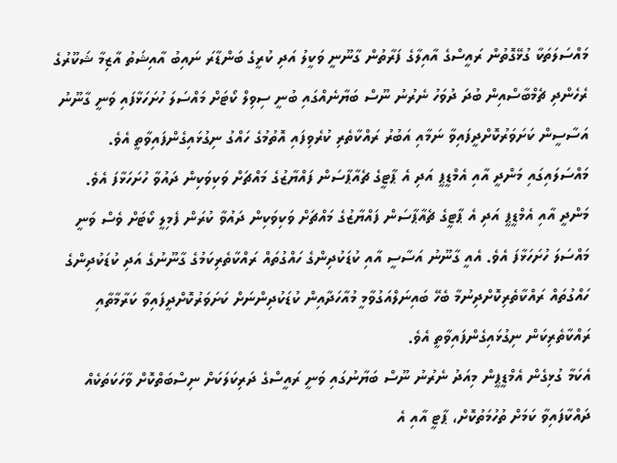މައްސަލަތަކާ ގުޅޭގޮތުން ރައީސްގެ އާއިލާގެ ފަރާތުން ގާނޫނީ ވަކީލު އަދި ކުރީގެ ބަންޑާރަ ނައިބު އާއިޝަތު އާޒިމާ ޝަކޫރުގެ ރެހެންދި ޗެމްބާސްއިން ބުދަ ދުވަހު ނެރުނު ނޫސް ބަޔާނެއްގައި ބުނީ ސިވިލް ކޯޓަށް މައްސަލަ ހުށަހަޅާފައި ވަނީ ގާނޫނު އަސާސީން ކަށަވަރުކޮށްދީފައިވާ ނަމާއި އަބުރު ރައްކާތެރި ކުރެވިފައި އޮތުމުގެ ހައްގު ނިގުޅައިގެންފައިވާތީ އެވެ. މައްސަލައިގައި މަންދީ އާއި އެމްޑީޕީ އަދި އެ ޕާޓީގެ ޗެއާޕާސަން ފައްޔާޒުގެ މައްޗަށް ވަކިވަކިން ދައުވާ ހުށަހަޅާފަ އެވެ.
މަންދީ އާއި އެމްޑީޕީ އަދި އެ ޕާޓީގެ ޗެއާޕާސަން ފައްޔާޒުގެ މައްޗަށް ވަކިވަކިން ދައުވާ ކުރަން ފެމިލީ ކޯޓަށް ވެސް ވަނީ މައްސަލަ ހުށަހަޅާފަ އެވެ. އެއީ ގާނޫނު އަސާސީ އާއި ކުޑަކުދިންގެ ހައްގުތައް ރައްކާތެރިކަމުގެ ގާނޫނުގެ އަދި ކުޑަކުދިންގެ ހައްގުތައް ރައްކާތެރިކޮށްދިނުމާ ބެހޭ ބައިނަލްއަގުވާމީ މުއާހަދާއިން ކުޑަކުދިންނަށް ކަށަވަރުކޮށްދީފައިވާ ކަރާމާތާއި ރައްކާތެރިކަން ނިގުޅައިގެންފައިވާތީ އެވެ.
އެކަމާ ގުޅިގެން އެމްޑީޕީން މިއަދު ނެރުނު ނޫސް ބަޔާނުގައި ވަނީ ރައީސްގެ ދަރިކަލަކަށް ނިސްބަތްކޮށް ވާހަކަތަކެއް ދައްކާފައިވާ ކަމަށް ތުހުމަތުކޮށް، ޕާޓީ އާއި އެ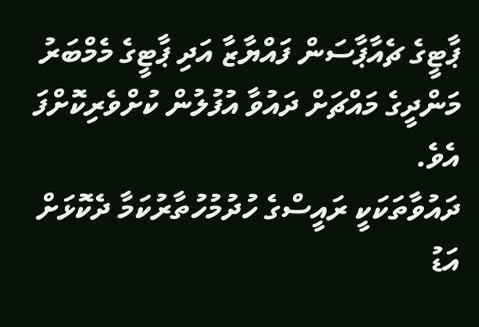ޕާޓީގެ ޗެއާޕާސަން ފައްޔާޒާ އަދި ޕާޓީގެ މެމްބަރު މަންދީގެ މައްޗަށް ދައުވާ އުފުލުން ކުށްވެރިކޮށްފަ އެވެ.
ދައުވާތަކަކީ ރައީސްގެ ހުދުމުހުތާރުކަމާ ދެކޮޅަށް އަޑު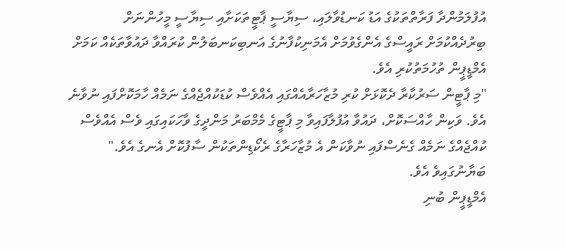އުފުލަމުންދާ ފަރާތްތަކުގެ އަޑު ކަނޑުވާލައި، ސިޔާސީ ޕާޓީތަކަށާއި ސިޔާސީ މީހުންނަށް ބިރުދެއްކުމަށް ރައީސްގެ އެންގެވުމަށް އެމަނިކުފާނުގެ އަނބިކަނބަލުން ކުރައްވާ ދައުވާތަކެއް ކަމަށް އެމްޑީޕީން ތުހުމަތުކުރި އެވެ.
"މި ޕާޓީން ސަރުކާރާ ދެކޮޅަށް ކުރި މުޒާހަރާއެއްގައި އެއްވެސް ކުޑަކުއްޖެއްގެ ނަމެއް ހާމަކޮށްފައި ނުވާނެ އެވެ. ވަކިން ހާއްސަކޮށް، ދައުވާ އުފުލާފައިވާ މި ޕާޓީގެ މެމްބަރު މަންދީގެ ވާހަކައިގައި ވެސް އެއްވެސް ކުއްޖެއްގެ ނަމެއް ގެނެސްފައި ނުވާކަން އެ މުޒާހަރާގެ ރެކޯޑިންތަކުން ސާފުކޮށް އެނގެ އެވެ." ބަޔާނުގައިވެ އެވެ.
އެމްޑީޕީން ބުނި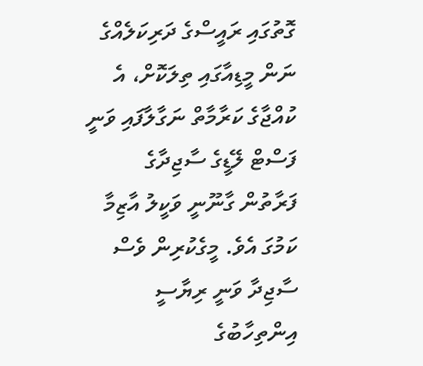ގޮތުގައި ރައީސްގެ ދަރިކަލެއްގެ ނަން މީޑިއާގައި ތިލަކޮށް، އެ ކުއްޖާގެ ކަރާމާތް ނަގާލާފައި ވަނީ ފަސްޓް ލޭޑީގެ ސާޖިދާގެ ފަރާތުން ގާނޫނީ ވަކީލު އާޒިމާ ކަމުގަ އެވެ. މީގެކުރިން ވެސް ސާޖިދާ ވަނީ ރިޔާސީ އިންތިހާބުގެ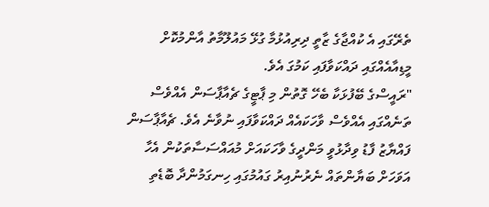ތެރޭގައި އެ ކުއްޖާގެ ޒާތީ ދިރިއުޅުމާ ގުޅޭ މައުލޫމާތު އާންމުކޮށް މީޑިއާއެއްގައި ދައްކަވާފައި ކަމުގަ އެވެ.
"ރައީސްގެ ބޭފުޅަކާ ބެހޭ ގޮތުން މި ޕާޓީގެ ޗެއާޕާސަން އެއްވެސް ތަނެއްގައި އެއްވެސް ވާހަކައެއް ދައްކަވާފައި ނުވާނެ އެވެ. ޗެއާޕާސަން ފައްޔާޒު ފާޑު ވިދާޅުވީ މަންދީގެ ވާހަކައަށް މުއައްސަސާތަކުން އެހާ އަވަހަށް ބަޔާންތައް ނެރުނުއިރު ގައުމުގައި ހިނގަމުންދާ ބޮޑެތި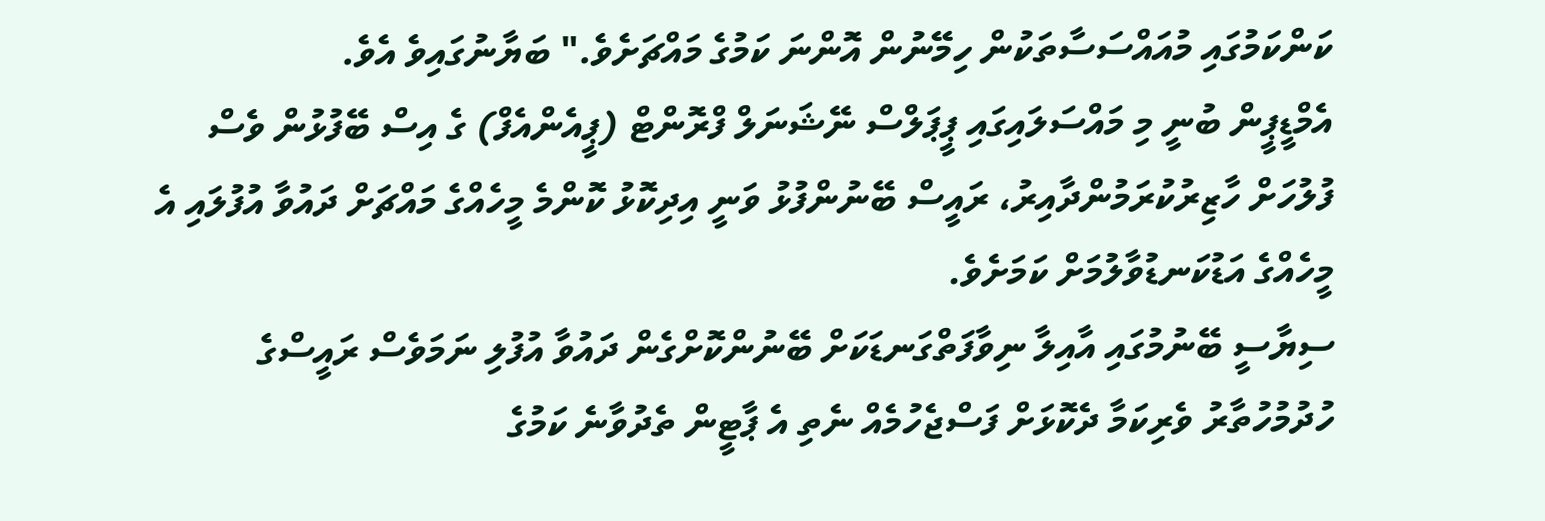ކަންކަމުގައި މުއައްސަސާތަކުން ހިމޭނުން އޮންނަ ކަމުގެ މައްޗަށެވެ." ބަޔާނުގައިވެ އެވެ.
އެމްޑީޕީން ބުނީ މި މައްސަލައިގައި ޕީޕަލްސް ނޭޝަނަލް ފްރޮންޓް (ޕީއެންއެފް) ގެ އިސް ބޭފުޅުން ވެސް ފުލުހަށް ހާޒިރުކުރަމުންދާއިރު، ރައީސް ބޭނުންފުޅު ވަނީ އިދިކޮޅު ކޮންމެ މީހެއްގެ މައްޗަށް ދައުވާ އުފުލައި އެ މީހެއްގެ އަޑުކަނޑުވާލުމަށް ކަމަށެވެ.
ސިޔާސީ ބޭނުމުގައި އާއިލާ ނިވާފަތްގަނޑަކަށް ބޭނުންކޮށްގެން ދައުވާ އުފުލި ނަމަވެސް ރައީސްގެ ހުދުމުހުތާރު ވެރިކަމާ ދެކޮޅަށް ފަސްޖެހުމެއް ނެތި އެ ޕާޓީން ތެދުވާނެ ކަމުގެ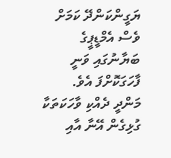ޔަގީންކަންދޭ ކަމަށް ވެސް އެމްޑީޕީގެ ބަޔާނުގައި ވަނީ ފާހަގަކޮށްފަ އެވެ.
މަންދީ ދެއްކި ވާހަކަތަކާ ގުޅިގެން އޭނާ އާއި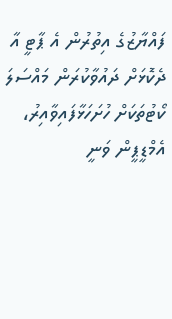ފައްޔާޒުގެ އިތުރުން އެ ޕާޓީ އާ ދެކޮޅަށް ދައުވާކުރަން މައްސަލަ ކޯޓުތަކަށް ހުށަހަޅާފައިވާއިރު، އެމްޑީޕީން ވަނީ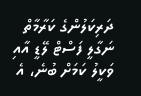ދަރިކަލުންގެ ކަރާމާތް ނަގާލީ ފަސްޓް ލޭޑީ އާއި ވަކީލު ކަމަށް ބުނެ، އެ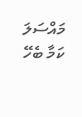މައްސަލަ ކަމާ ބެހޭ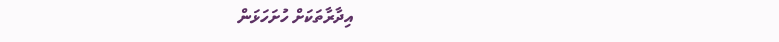އިދާރާތަކަށް ހުށަހަޅަން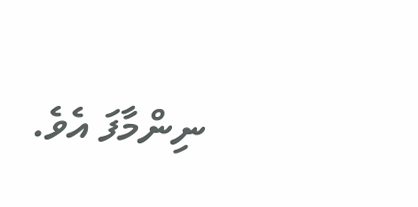ނިންމާފަ އެވެ.